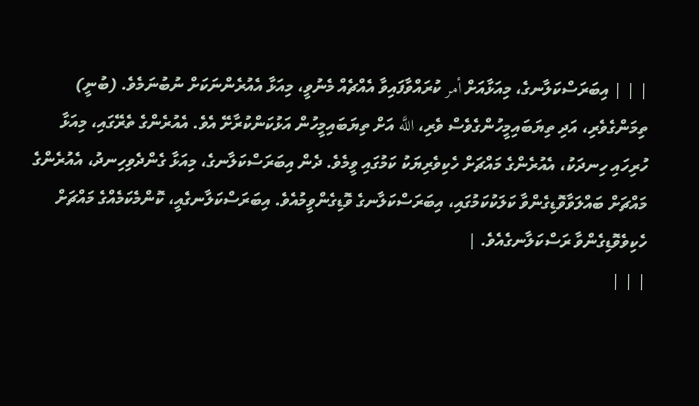| | | އިބަރަސްކަލާނގެ، މިއަޅާއަށް أمر ކުރައްވާފައިވާ އެއްޗެއް މެނުވީ، މިއަޅާ އެއުރެންނަކަށް ނުބުނަމެވެ. (ބުނީ) ތިމަންގެވެރި، އަދި ތިޔަބައިމީހުންގެވެސް ވެރި، اللَّه އަށް ތިޔަބައިމީހުން އަޅުކަންކުރާށޭ އެވެ. އެއުރެންގެ ތެރޭގައި، މިއަޅާ ހުރިހައި ހިނދަކު، އެއުރެންގެ މައްޗަށް ހެކިވެރިޔަކު ކަމުގައި ވީމެވެ. ދެން އިބަރަސްކަލާނގެ، މިއަޅާ ގެންދެވިހިނދު، އެއުރެންގެ މައްޗަށް ބައްލަވާވޮޑިގެންވާ ކަލަކުކަމުގައި، އިބަރަސްކަލާނގެ ވޮޑިގެންވީމުއެވެ. އިބަރަސްކަލާނގެއީ، ކޮންމެކަމެއްގެ މައްޗަށް ހެކިވެވޮޑިގެންވާ ރަސްކަލާނގެއެވެ. |
| | |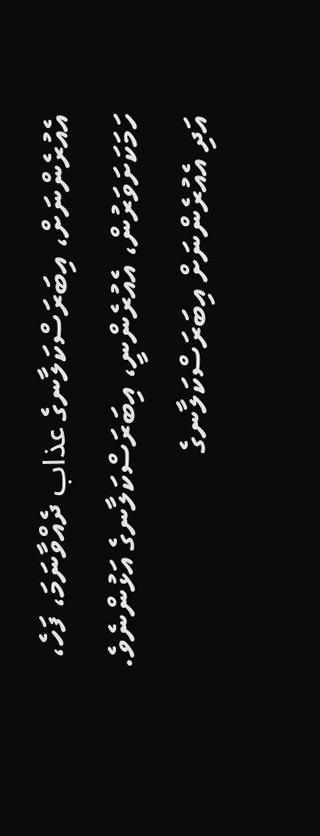އެއުރެންނަށް، އިބަރަސްކަލާނގެ عذاب ދެއްވާނަމަ، ފަހެ، ހަމަކަށަވަރުން، އެއުރެންނީ، އިބަރަސްކަލާނގެ އަޅުންނެވެ. އަދި އެއުރެންނަށް އިބަރަސްކަލާނގެ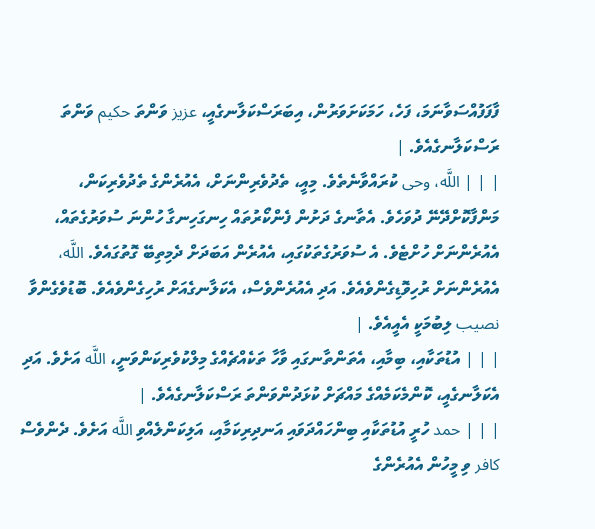ފާފަފުއްސަވާނަމަ، ފަހެ، ހަމަކަށަވަރުން، އިބަރަސްކަލާނގެއީ، عزيز ވަންތަ حكيم ވަންތަ ރަސްކަލާނގެއެވެ. |
| | | اللَّه، وحى ކުރައްވާނެތެވެ. މިއީ، ތެދުވެރިންނަށް، އެއުރެންގެ ތެދުވެރިކަން، މަންފާކޮށްދޭނޭ ދުވަހެވެ. އެތާނގެ ދަށުން ފެންކޯރުތައް ހިނގަހިނގާ ހުންނަ ސުވަރުގެތައް، އެއުރެންނަށް ހުށްޓެވެ. އެ ސުވަރުގެތަކުގައި، އެއުރެން އަބަދަށް ދެމިތިބޭ ގޮތުގައެވެ. اللَّه، އެއުރެންނަށް ރުހިވޮޑިގެންވެއެވެ. އަދި އެއުރެންވެސް، އެކަލާނގެއަށް ރުހިގެންވެއެވެ. ބޮޑުވެގެންވާ نصيب ލިބުމަކީ އެއީއެވެ. |
| | | އުޑުތަކާއި، ބިމާއި، އެތަންތާނގައި ވާހާ ތަކެއްޗެއްގެ މިލްކުވެރިކަންވަނީ، اللَّه އަށެވެ. އަދި އެކަލާނގެއީ، ކޮންމެކަމެއްގެ މައްޗަށް ކުޅަދުންވަންތަ ރަސްކަލާނގެއެވެ. |
| | | حمد ހުރީ އުޑުތަކާއި ބިންހައްދަވައި އަނދިރިކަމާއި، އަލިކަންލެއްވި اللَّه އަށެވެ. ދެންވެސް كافر ވި މީހުން އެއުރެންގެ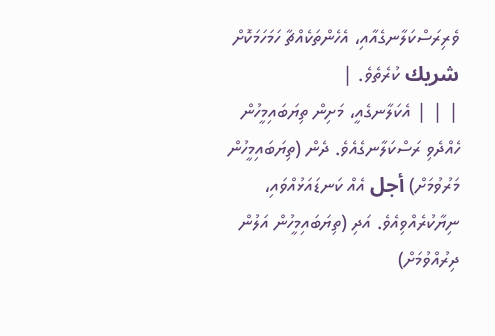ވެރިރަސްކަލާނގެއާއި، އެހެންތަކެއްޗާ ހަމަހަމަކޮށް شريك ކުރެތެވެ. |
| | | އެކަލާނގެއީ، މަށިން ތިޔަބައިމީހުން ހެއްދެވި ރަސްކަލާނގެއެވެ. ދެން (ތިޔަބައިމީހުން މަރުވުމަށް) أجل އެއް ކަނޑައަޅުއްވައި، ނިޔާކުރެއްވިއެވެ. އަދި (ތިޔަބައިމީހުން އަލުން ދިރުއްވުމަށް)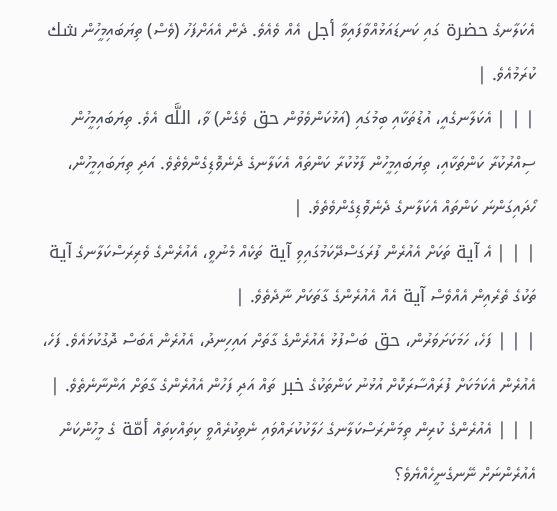އެކަލާނގެ حضرة ގައި ކަނޑައަޅުއްވާފައިވާ أجل އެއް ވެއެވެ. ދެން އެއަށްފަހު (ވެސް) ތިޔަބައިމީހުން شك ކުރަމުއެވެ. |
| | | އެކަލާނގެއީ، އުޑުތަކާއި ބިމުގައި (އަޅުކަންވެވުން حق ވެގެން) ވާ، اللَّه އެވެ. ތިޔަބައިމީހުން ސިއްރުކުރާ ކަންތަކާއި، ތިޔަބައިމީހުން ފާޅުކުރާ ކަންތައް އެކަލާނގެ ދެނެވޮޑިގެންވެތެވެ. އަދި ތިޔަބައިމީހުން، ހޯދައިގަންނަ ކަންތައް އެކަލާނގެ ދެނެވޮޑިގެންވެތެވެ. |
| | | އެ آية ތަކަށް އެއުރެން ފުރަގަސްދޭކަމުގައިވި آية ތަކެއް މެނުވީ، އެއުރެންގެ ވެރިރަސްކަލާނގެ آية ތަކުގެ ތެރެއިން އެއްވެސް آية އެއް އެއުރެންގެ ގާތަކަށް ނާދެތެވެ. |
| | | ފަހެ، ހަމަކަށަވަރުން، حق ބަސްފުޅު އެއުރެންގެ ގާތަށް އައިހިނދު، އެއުރެން އެބަސް ދޮގުކުޅައެވެ. ފަހެ، އެއުރެން އެކަމަކަށް ފުރައްސާރަކޮށް އުޅުނު ކަންތަކުގެ خبر ތައް އަދި ފަހުން އެއުރެންގެ ގާތަށް އަންނާނެތެވެ. |
| | | އެއުރެންގެ ކުރިން ތިމަންރަސްކަލާނގެ ހަލާކުކުރައްވައި ނެތިކުރެއްވީ ކިތައްކިތައް أمّة ގެ މީހުންކަން އެއުރެންނަށް ނޭނގެނީހެއްޔެވެ؟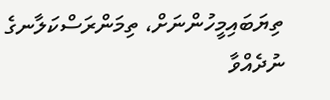ތިޔަބައިމީހުންނަށް، ތިމަންރަސްކަލާނގެ ނުދެއްވާ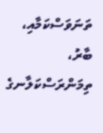ތަނަވަސްކަމާއި، ބާރު، ތިމަންރަސްކަލާނގެ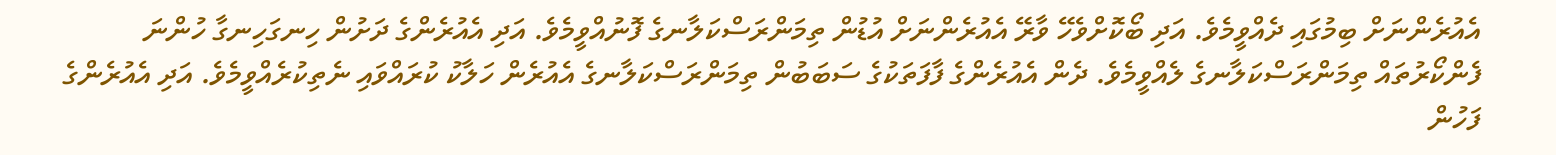އެއުރެންނަށް ބިމުގައި ދެއްވީމެވެ. އަދި ބޯކޮށްވެހޭ ވާރޭ އެއުރެންނަށް އުޑުން ތިމަންރަސްކަލާނގެ ފޮނުއްވީމެވެ. އަދި އެއުރެންގެ ދަށުން ހިނގަހިނގާ ހުންނަ ފެންކޯރުތައް ތިމަންރަސްކަލާނގެ ލެއްވީމެވެ. ދެން އެއުރެންގެ ފާފަތަކުގެ ސަބަބުން ތިމަންރަސްކަލާނގެ އެއުރެން ހަލާކު ކުރައްވައި ނެތިކުރެއްވީމެވެ. އަދި އެއުރެންގެ ފަހުން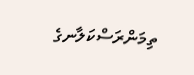ތިމަންރަސްކަލާނގެ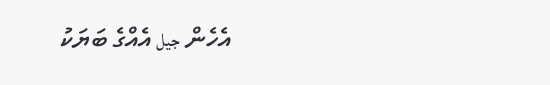އެހެން جيل އެއްގެ ބަޔަކު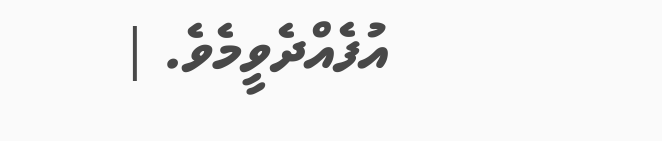އުފެއްދެވީމެވެ. |